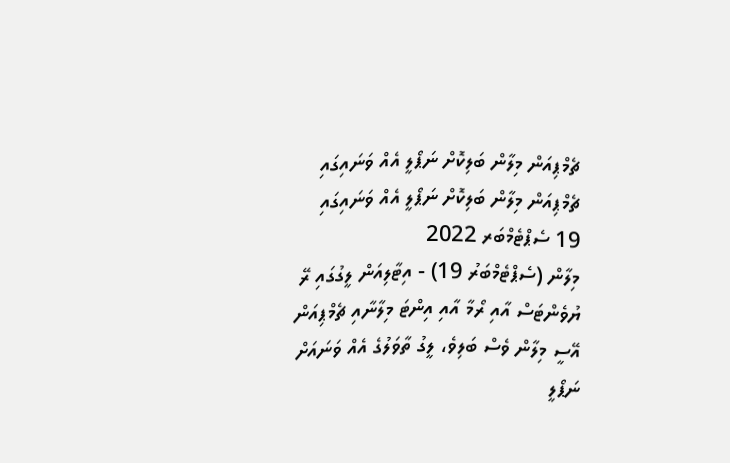ޗެމްޕިއަން މިލާން ބަލިކޮށް ނަޕޯލީ އެއް ވަނައިގައި
ޗެމްޕިއަން މިލާން ބަލިކޮށް ނަޕޯލީ އެއް ވަނައިގައި
19 ސެޕްޓެމްބަރ 2022
މިލާން (ސެޕްޓެމްބަރު 19) - އިޓާލިއަން ލީގުގައި ރޭ ޔުވެންޓަސް އާއި ރޯމާ އާއި އިންޓަ މިލާނާއި ޗެމްޕިއަން އޭސީ މިލާން ވެސް ބަލިވެ، ލީގު ތާވަލުގެ އެއް ވަނައަށް ނަޕޯލީ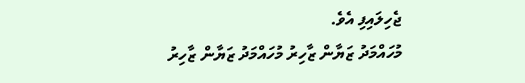ޖެހިލައިފި އެވެ.
މުހައްމަދު ޒަޔާން ޒާހިރު މުހައްމަދު ޒަޔާން ޒާހިރު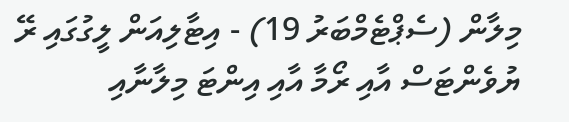މިލާން (ސެޕްޓެމްބަރު 19) - އިޓާލިއަން ލީގުގައި ރޭ ޔުވެންޓަސް އާއި ރޯމާ އާއި އިންޓަ މިލާނާއި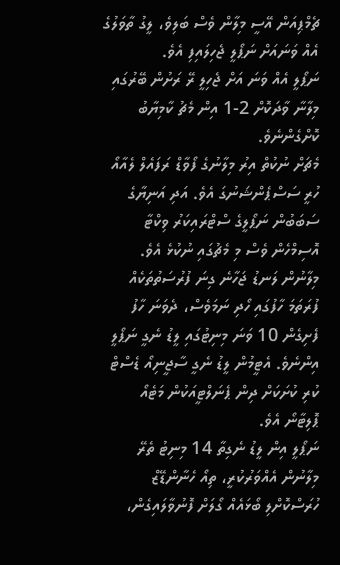ޗެމްޕިއަން އޭސީ މިލާން ވެސް ބަލިވެ، ލީގު ތާވަލުގެ އެއް ވަނައަށް ނަޕޯލީ ޖެހިލައިފި އެވެ.
ނަޕޯލީ އެއް ވަނަ އަށް ޖެހިލީ ރޭ ރަށުން ބޭރުގައި މިލާނާ ވާދަކޮށް 2-1 އިން މެޗު ކާމިޔާބު ކޮށްގެންނެވެ.
މެޗަށް ނުކުތް އިރު މިލާނުގެ ފޯވާޑް ރަފައެލް ލެއާއޯ ހުރީ ސަސްޕެންޝަނުގަ އެވެ. އަދި އަނިޔާގެ ސަބަބުން ނަޕޯލީގެ ސްޓްރައިކަރު ވިކްޓާ އޮސިމްހެން ވެސް މި މެޗުގައި ނުކުޅެ އެވެ.
މިލާނުން ލަނޑު ޖަހާނެ ގިނަ ފުރުސަތުތަކެއް ފުރަތަމަ ހާފުގައި ހޯދި ނަމަވެސް، ދެވަނަ ހާފު ފެށިގެން 10 ވަނަ މިނިޓުގައި ލީޑު ނެގީ ނަޕޯލީ އިންނެވެ. އެޓީމުން ލީޑު ނެގީ ސާޖީނިއޯ ޑެސްޓް ކުރި ކުށަކަށް ދިން ޕެނަލްޓީއަކުން މަޓެއޯ ޕޮލިޓާނޯ އެވެ.
ނަޕޯލީ އިން ލީޑު ނެގިތާ 14 މިނިޓު ތެރޭ މިލާނުން އެއްވަރުކުރީ، ތިއޯ ހެނާންޑޭޒް ހުރަސްކޮށްލި ބޯޅައެއް ގޯލަށް ފޮނުވާލައިގެން،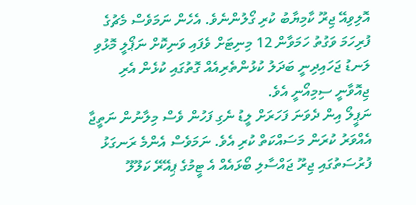އޮލިވިއޭ ޖިރޫ ކާމިޔާބު ކުރި ގޯލުންނެވެ. އެހެން ނަމަވެސް މެޗުގެ ފުރިހަމަ ވަގުތު ހަމަވާން 12 މިނިޓަށް ވެފައި ވަނިކޮށް ނަޕޯލީ މޮޅުވި ލަނޑު ޖަހައިދިނީ ބަދަލު ކުޅުންތެރިއެއް ގޮތުގައި ކުޅެން އެރި ޖިއޮވާނީ ސިމިއޯނީ އެވެ.
ނަޕީލޯ އިން ދެވަނަ ފަހަރަށް ލީޑު ނެގި ފަހުން ވެސް މިލާނުން ނަތީޖާ އެއްވަރު ކުރަން މަސައްކަތް ކުރި އެވެ. ނަމަވެސް އެންމެ ރަނގަޅު ފުރުސަތުގައި ޖިރޫ ޖައްސާލި ބޯޅައެއް އެ ޓީމުގެ ޕިއޭރޭ ކަލޫލޫ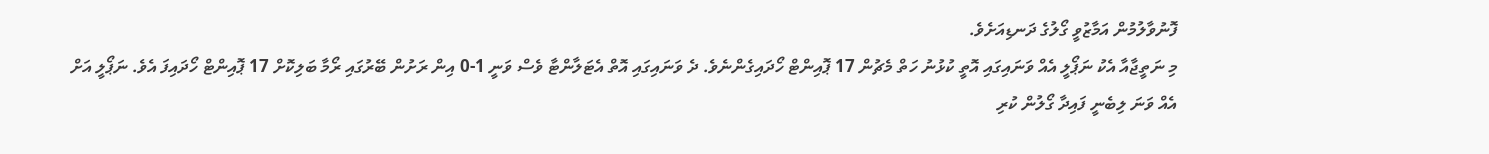ފޮނުވާލުމުން އަމާޒުވީ ގޯލުގެ ދަނޑިއަށެވެ.
މި ނަތީޖާއާ އެކު ނަޕޯލީ އެއް ވަނައިގައި އޮތީ ކުޅުނު ހަތް މެޗުން 17 ޕޮއިންޓް ހޯދައިގެންނެވެ. ދެ ވަނައިގައި އޮތް އެޓަލާންޓާ ވެސް ވަނީ 1-0 އިން ރަށުން ބޭރުގައި ރޯމާ ބަލިކޮށް 17 ޕޮއިންޓް ހޯދައިފަ އެވެ. ނަޕޯލީ އަށް އެއް ވަނަ ލިބެނީ ފައިދާ ގޯލުން ކުރި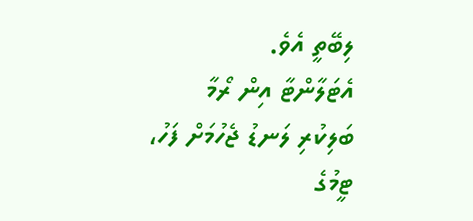ލިބޭތީ އެވެ.
އެޓަލާންޓާ އިން ރޯމާ ބަލިކުރި ލަނޑު ޖެހުމަށް ފަހު، ޓީމުގެ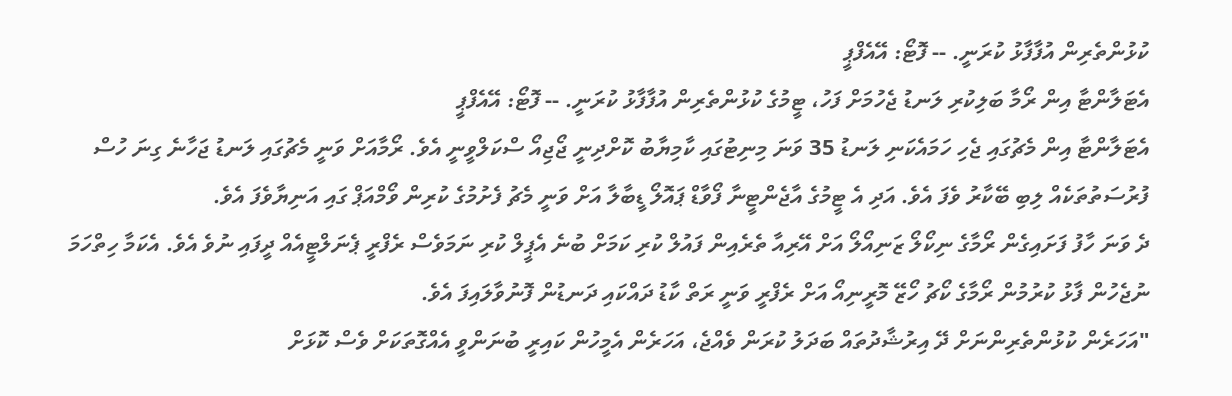ކުޅުންތެރިން އުފާފާޅު ކުރަނީ. -- ފޮޓޯ: އޭއެފްޕީ
އެޓަލާންޓާ އިން ރޯމާ ބަލިކުރި ލަނޑު ޖެހުމަށް ފަހު، ޓީމުގެ ކުޅުންތެރިން އުފާފާޅު ކުރަނީ. -- ފޮޓޯ: އޭއެފްޕީ
އެޓަލާންޓާ އިން މެޗުގައި ޖެހި ހަމައެކަނި ލަނޑު 35 ވަނަ މިނިޓުގައި ކާމިޔާބު ކޮށްދިނީ ޖޯޖިއޯ ސްކަލްވީނީ އެވެ. ރޯމާއަށް ވަނީ މެޗުގައި ލަނޑު ޖަހާނެ ގިނަ ހުސް ފުރުސަތުތަކެއް ލިބި ބޭކާރު ވެފަ އެވެ. އަދި އެ ޓީމުގެ އާޖެންޓީނާ ފޯވާޑް ޕައޮލޯ ޑީބާލާ އަށް ވަނީ މެޗު ފެށުމުގެ ކުރިން ވޯމްއަޕް ގައި އަނިޔާވެފަ އެވެ.
ދެ ވަނަ ހާފު ފަށައިގެން ރޯމާގެ ނިކޯލޯ ޒަނިއޯލޯ އަށް އޭރިއާ ތެރެއިން ފައުލް ކުރި ކަމަށް ބުނެ އެޕީލް ކުރި ނަމަވެސް ރެފްރީ ޕެނަލްޓީއެއް ދީފައި ނުވެ އެވެ. އެކަމާ ހިތްހަމަ ނުޖެހުން ފާޅު ކުރުމުން ރޯމާގެ ކޯޗު ހޯޒޭ މޮރީނިއޯ އަށް ރެފްރީ ވަނީ ރަތް ކާޑު ދައްކައި ދަނޑުން ފޮނުވާލައިފަ އެވެ.
"އަހަރެން ކުޅުންތެރިންނަށް ދޭ އިރުޝާދުތައް ބަދަލު ކުރަން ވެއްޖެ، އަހަރެން އެމީހުން ކައިރީ ބުނަންވީ އެއްގޮތަކަށް ވެސް ކޮޅަށް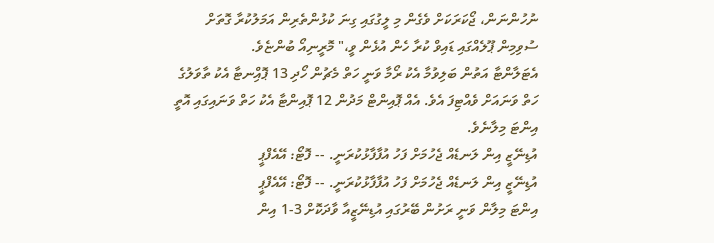ނުހުންނަން، ޖޯކަރަކަށް ވެގެން މި ލީގުގައި ގިނަ ކުޅުންތެރިން އަމަލުކުރާ ގޮތަށް ސުވިމިން ޕޫލެއްގައި ޑައިވް ކުރާ ހެން އުޅެން ވީ،" މޮރީނިއޯ ބުންޏެވެ.
އެޓަލާންޓާ އަތުން ބަލިވުމާ އެކު ރޯމާ ވަނީ ހަތް މެޗުން ހޯދި 13 ޕޮއިްނޓާ އެކު ތާވަލުގެ ހަތް ވަނައަށް ވެއްޓިފަ އެވެ. އެއް ޕޮއިންޓް މަދުން 12 ޕޮއިންޓާ އެކު ހަތް ވަނައިގައި އޮތީ އިންޓަ މިލާނެވެ.
އުޑިނޭޒީ އިން ލަނޑެއް ޖެހުމަށް ފަހު އުފާފާޅުކުރަނީ. -- ފޮޓޯ: އޭއެފްޕީ
އުޑިނޭޒީ އިން ލަނޑެއް ޖެހުމަށް ފަހު އުފާފާޅުކުރަނީ. -- ފޮޓޯ: އޭއެފްޕީ
އިންޓަ މިލާން ވަނީ ރަށުން ބޭރުގައި އުޑިނޭޒީއާ ވާދަކޮށް 3-1 އިން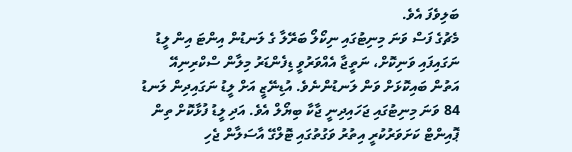ބަލިވެފަ އެވެ.
މެޗުގެ ފަސް ވަނަ މިނިޓުގައި ނިކޯލޯ ބަރޭލާ ގެ ލަނޑުން އިންޓަ އިން ލީޑު ނަގައިފައި ވަނިކޮށް، ނަތީޖާ އެއްވަރުވީ ޑިފެންޑަރު މިލާން ސްކްރިނިއޭ އަތުން ބައިކޮޅަށް ވަން ލަނޑުންނެވެ. އުޑިނޭޒީ އަށް ލީޑު ނަގައިދިން ލަނޑު 84 ވަނަ މިނިޓުގައި ޖަހައިދިނީ ޖާކާ ބިޔޯލް އެވެ. އަދި ލީޑު ފުޅާކޮށް ތިން ޕޮއިންޓް ކަށަވަރުކުރީ އިތުރު ވަގުތުގައި ޓޮލްގޭ އާސަލާން ޖެހި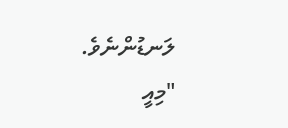ލަނޑުންނެވެ.
"މިއީ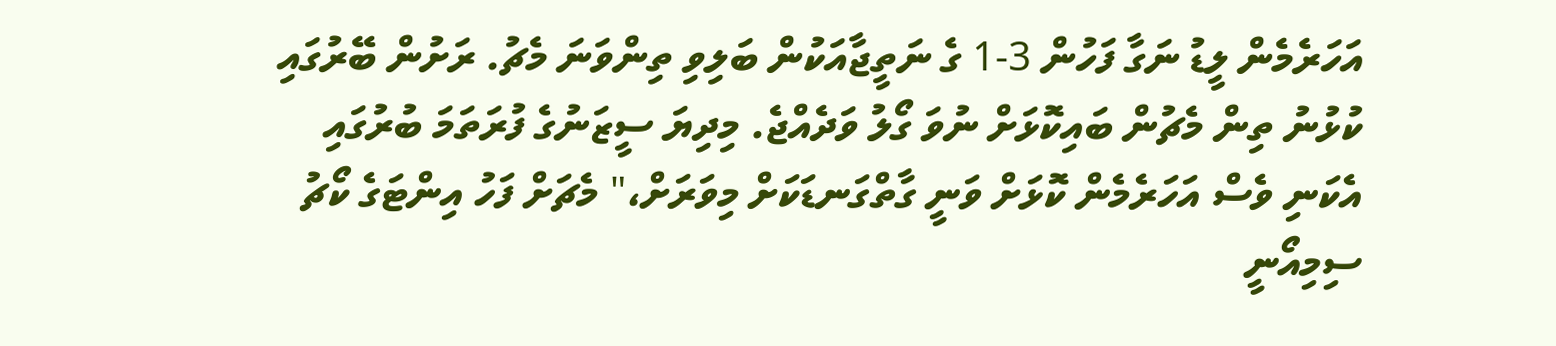އަހަރެމެން ލީޑު ނަގާ ފަހުން 3-1 ގެ ނަތީޖާއަކުން ބަލިވި ތިންވަނަ މެޗު. ރަށުން ބޭރުގައި ކުޅުނު ތިން މެޗުން ބައިކޮޅަށް ނުވަ ގޯލު ވަދެއްޖެ. މިދިޔަ ސީޒަނުގެ ފުރަތަމަ ބުރުގައި އެކަނި ވެސް އަހަރެމެން ކޮޅަށް ވަނީ ގާތްގަނޑަކަށް މިވަރަށް،" މެޗަށް ފަހު އިންޓަގެ ކޯޗު ސިމިއޯނީ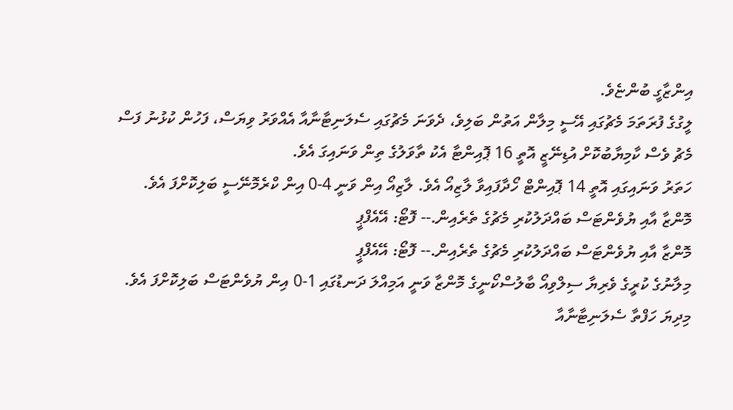އިންޒާގީ ބުންޏެވެ.
ލީގުގެ ފުރަތަމަ މެޗުގައި އޭސީ މިލާން އަތުން ބަލިވެ، ދެވަނަ މެޗުގައި ސެލަނިޓާނާއާ އެއްވަރު ވިޔަސް، ފަހުން ކުޅުނު ފަސް މެޗު ވެސް ކާމިޔާބުކޮށް އުޑިނޭޒީ އޮތީ 16 ޕޮއިންޓާ އެކު ތާވަލުގެ ތިން ވަނައިގަ އެވެ.
ހަތަރު ވަނައިގައި އޮތީ 14 ޕޮއިންޓް ހޯދާފައިވާ ލާޒިއޯ އެވެ. ލާޒިއޯ އިން ވަނީ 4-0 އިން ކްރެމޮނޭސީ ބަލިކޮށްފަ އެވެ.
މޮންޒާ އާއި ޔުވެންޓަސް ބައްދަލުކުރި މެޗުގެ ތެރެއިން.-- ފޮޓޯ: އޭއެފްޕީ
މޮންޒާ އާއި ޔުވެންޓަސް ބައްދަލުކުރި މެޗުގެ ތެރެއިން.-- ފޮޓޯ: އޭއެފްޕީ
މިލާނުގެ ކުރީގެ ވެރިޔާ ސިލްވިއޯ ބާލުސްކޯނީގެ މޮންޒާ ވަނީ އަމިއްލަ ދަނޑުގައި 1-0 އިން ޔުވެންޓަސް ބަލިކޮށްފަ އެވެ.
މިދިޔަ ހަފްތާ ސެލަނިޓާނާއާ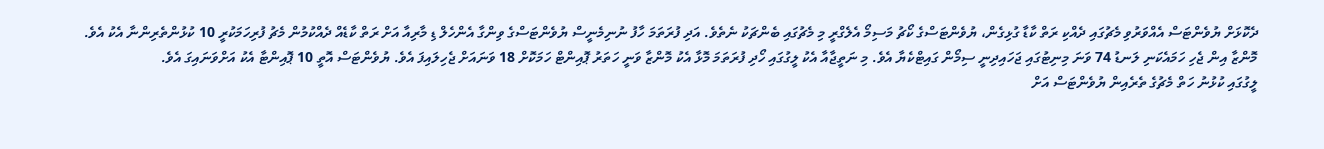ދެކޮޅަށް ޔުވެންޓަސް އެއްވަރުވި މެޗުގައި ދެއްކި ރަތް ކާޑާ ގުޅިގެން، ޔުވެންޓަސްގެ ކޯޗު މަސިމޯ އެލެގްރީ މި މެޗުގައި ބެންޗަކު ނެތެވެ. އަދި ފުރަތަމަ ހާފު ނުނިމެނީސް ޔުވެންޓަސްގެ ވިންގާ އެންހެލް ޑި މާރިއާ އަށް ރަތް ކާޑެއް ދެއްކުމުން މެޗު ފުރިހަމަކުރީ 10 ކުޅުންތެރިންނާ އެކު އެވެ.
މޮންޒާ އިން ޖެހި ހަމައެކަނި ލަނޑު 74 ވަނަ މިނިޓުގައި ޖަހައިދިނީ ސިމޯން ގައިޓްކެޔާ އެވެ. މި ނަތީޖާއާ އެކު ލީގުގައި ހޯދި ފުރަތަމަ މޮޅާ އެކު މޮންޒާ ވަނީ ހަތަރު ޕޮއިންޓް ހަމަކޮށް 18 ވަނައަށް ޖެހިލައިފަ އެވެ. ޔުވެންޓަސް އޮތީ 10 ޕޮއިންޓާ އެކު އަށްވަނައިގަ އެވެ.
ލީގުގައި ކުޅުނު ހަތް މެޗުގެ ތެރެއިން ޔުވެންޓަސް އަށް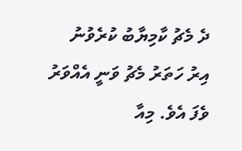ދެ މެޗު ކާމިޔާބު ކުރެވުނު އިރު ހަތަރު މެޗު ވަނީ އެއްވަރު ވެފަ އެވެ. މިއާ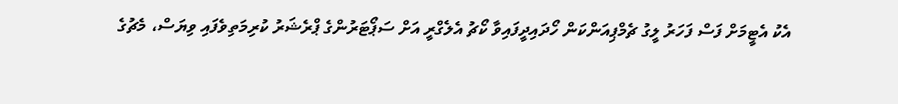އެކު އެޓީމަށް ފަސް ފަހަރު ލީގު ޗެމްޕިއަންކަން ހޯދައިދީފައިވާ ކޯޗު އެލެގްރީ އަށް ސަޕޯޓަރުންގެ ޕްރެޝަރު ކުރިމަތިވެފައި ވިޔަސް، މެޗުގެ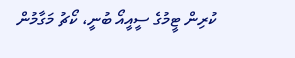ކުރިން ޓީމުގެ ސީއީއޯ ބުނީ، ކޯޗު މަގާމުން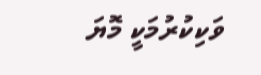ވަކިކުރުމަކީ މޮޔަ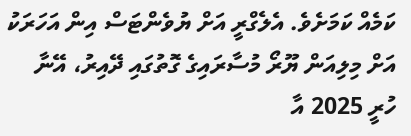ކަމެއް ކަމަށެވެ. އެލެގްރީ އަށް ޔުވެންޓަސް އިން އަހަރަކު އަށް މިލިއަން ޔޫރޯ މުސާރައިގެ ގޮތުގައި ދޭއިރު، އޭނާ ހުރީ 2025 އާ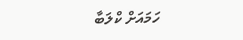ހަމައަށް ކްލަބާ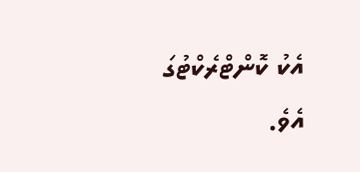އެކު ކޮންޓްރެކްޓުގަ އެވެ.